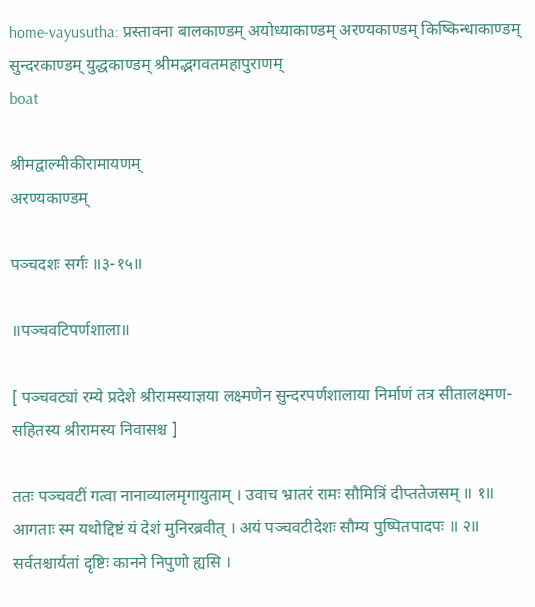home-vayusutha: प्रस्तावना बालकाण्डम् अयोध्याकाण्डम् अरण्यकाण्डम् किष्किन्धाकाण्डम् सुन्दरकाण्डम् युद्धकाण्डम् श्रीमद्भगवतमहापुराणम्
boat

श्रीमद्वाल्मीकीरामायणम्
अरण्यकाण्डम्

पञ्चदशः सर्गः ॥३-१५॥

॥पञ्चवटिपर्णशाला॥

[ पञ्चवट्यां रम्ये प्रदेशे श्रीरामस्याज्ञया लक्ष्मणेन सुन्दरपर्णशालाया निर्माणं तत्र सीतालक्ष्मण- सहितस्य श्रीरामस्य निवासश्च ]

ततः पञ्चवटीं गत्वा नानाव्यालमृगायुताम् । उवाच भ्रातरं रामः सौमित्रिं दीप्ततेजसम् ॥ १॥ आगताः स्म यथोद्दिष्टं यं देशं मुनिरब्रवीत् । अयं पञ्चवटीदेशः सौम्य पुष्पितपादपः ॥ २॥ सर्वतश्चार्यतां दृष्टिः कानने निपुणो ह्यसि ।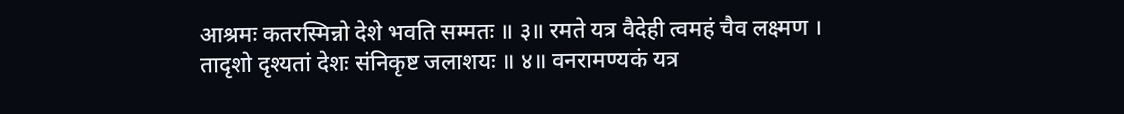आश्रमः कतरस्मिन्नो देशे भवति सम्मतः ॥ ३॥ रमते यत्र वैदेही त्वमहं चैव लक्ष्मण । तादृशो दृश्यतां देशः संनिकृष्ट जलाशयः ॥ ४॥ वनरामण्यकं यत्र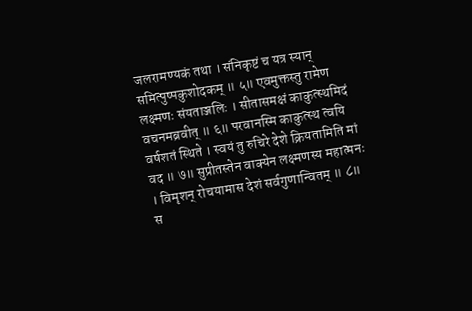जलरामण्यकं तथा । संनिकृष्टं च यत्र स्यान् समित्पुष्पकुशोदकम् ॥ ५॥ एवमुक्तस्तु रामेण लक्ष्मणः संयताञ्जलिः । सीतासमक्षं काकुत्स्थमिदं वचनमब्रवीत् ॥ ६॥ परवानस्मि काकुत्स्थ त्वयि वर्षशतं स्थिते । स्वयं तु रुचिरे देशे क्रियतामिति मां वद ॥ ७॥ सुप्रीतस्तेन वाक्येन लक्ष्मणस्य महात्मनः । विमृशन् रोचयामास देशं सर्वगुणान्वितम् ॥ ८॥ स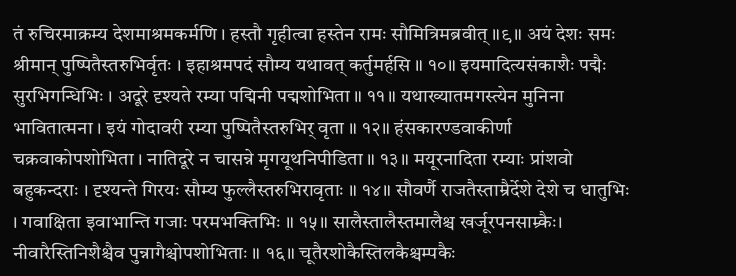तं रुचिरमाक्रम्य देशमाश्रमकर्मणि । हस्तौ गृहीत्वा हस्तेन रामः सौमित्रिमब्रवीत् ॥९॥ अयं देशः समः श्रीमान् पुष्पितैस्तरुभिर्वृतः । इहाश्रमपदं सौम्य यथावत् कर्तुमर्हसि ॥ १०॥ इयमादित्यसंकाशैः पद्मैः सुरभिगन्धिभिः । अदूरे दृश्यते रम्या पद्मिनी पद्मशोभिता ॥ ११॥ यथाख्यातमगस्त्येन मुनिना भावितात्मना । इयं गोदावरी रम्या पुष्पितैस्तरुभिर् वृता ॥ १२॥ हंसकारण्डवाकीर्णा चक्रवाकोपशोभिता । नातिदूरे न चासन्ने मृगयूथनिपीडिता ॥ १३॥ मयूरनादिता रम्याः प्रांशवो बहुकन्दराः । दृश्यन्ते गिरयः सौम्य फुल्लैस्तरुभिरावृताः ॥ १४॥ सौवर्णै राजतैस्ताम्रैर्देशे देशे च धातुभिः । गवाक्षिता इवाभान्ति गजाः परमभक्तिभिः ॥ १५॥ सालैस्तालैस्तमालैश्च खर्जूरपनसाम्र्कैः। नीवारैस्तिनिशैश्चैव पुन्नागैश्चोपशोभिताः ॥ १६॥ चूतैरशोकैस्तिलकैश्चम्पकैः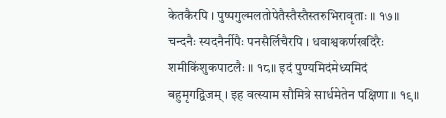केतकैरपि । पुष्पगुल्मलतोपेतैस्तैस्तैस्तरुभिरावृताः ॥ १७॥ चन्दनैः स्यदनैर्नीपैः पनसैर्लिचैरपि । धवाश्वकर्णखदिरैः शमीकिंशुकपाटलैः ॥ १८॥ इदं पुण्यमिदंमेध्यमिदं बहुमृगद्विजम् । इह वत्स्याम सौमित्रे सार्धमेतेन पक्षिणा ॥ १९॥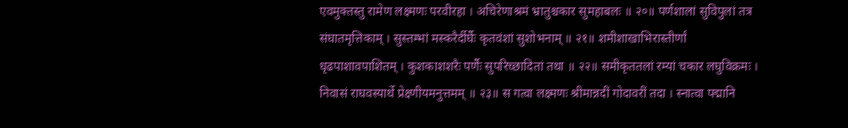एवमुक्तस्तु रामेण लक्ष्मणः परवीरहा । अचिरेणाश्रमं भ्रातुश्चकार सुमहाबलः ॥ २०॥ पर्णशालां सुविपुलां तत्र संघातमृत्तिकाम् । सुस्तम्भां मस्करैर्दीर्घैः कृतवंशां सुशोभनाम् ॥ २१॥ शमीशाखाभिरास्तीर्णां धृढपाशावपाशितम् । कुशकाशशरैः पर्णैः सुपरिच्छादितां तथा ॥ २२॥ समीकृततलां रम्यां चकार लघुविक्रमः । निवासं राघवस्यार्थे प्रेक्ष्णीयमनुत्तमम् ॥ २३॥ स गत्वा लक्ष्मणः श्रीमान्नदीं गोदावरीं तदा । स्नात्वा पद्मानि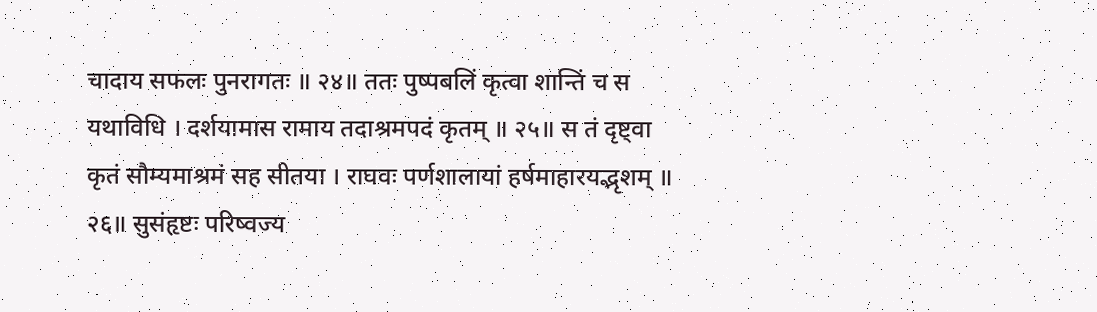चादाय सफलः पुनरागतः ॥ २४॥ ततः पुष्पबलिं कृत्वा शान्तिं च स यथाविधि । दर्शयामास रामाय तदाश्रमपदं कृतम् ॥ २५॥ स तं दृष्ट्वा कृतं सौम्यमाश्रमं सह सीतया । राघवः पर्णशालायां हर्षमाहारयद्भृशम् ॥ २६॥ सुसंहृष्टः परिष्वज्य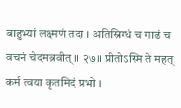बाहुभ्यां लक्ष्मणं तदा । अतिस्निग्धं च गाढं च वचनं चेदमब्रवीत् ॥ २७॥ प्रीतोऽस्मि ते महत् कर्म त्वया कृतमिदं प्रभो ।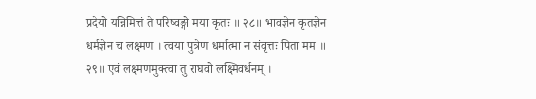प्रदेयो यन्निमित्तं ते परिष्वङ्गो मया कृतः ॥ २८॥ भावज्ञेन कृतज्ञेन धर्मज्ञेन च लक्ष्मण । त्वया पुत्रेण धर्मात्मा न संवृत्तः पिता मम ॥ २९॥ एवं लक्ष्मणमुक्त्वा तु राघवो लक्ष्मिवर्धनम् ।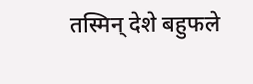तस्मिन् देशे बहुफले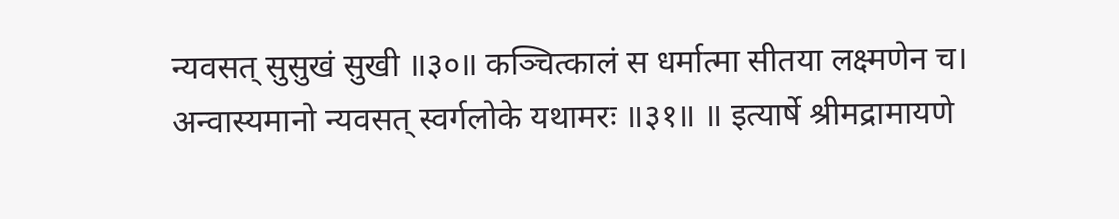न्यवसत् सुसुखं सुखी ॥३०॥ कञ्चित्कालं स धर्मात्मा सीतया लक्ष्मणेन च। अन्वास्यमानो न्यवसत् स्वर्गलोके यथामरः ॥३१॥ ॥ इत्यार्षे श्रीमद्रामायणे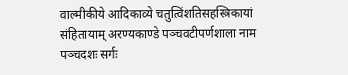वाल्मीकीये आदिकाव्ये चतुत्विंशतिसहस्त्रिकायां संहितायाम् अरण्यकाण्डे पञ्चवटीपर्णशाला नाम पञ्चदशः सर्गः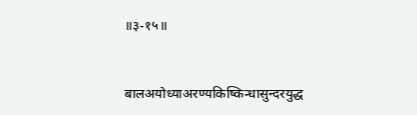॥३-१५॥


बालअयोध्याअरण्यकिष्किन्धासुन्दरयुद्ध